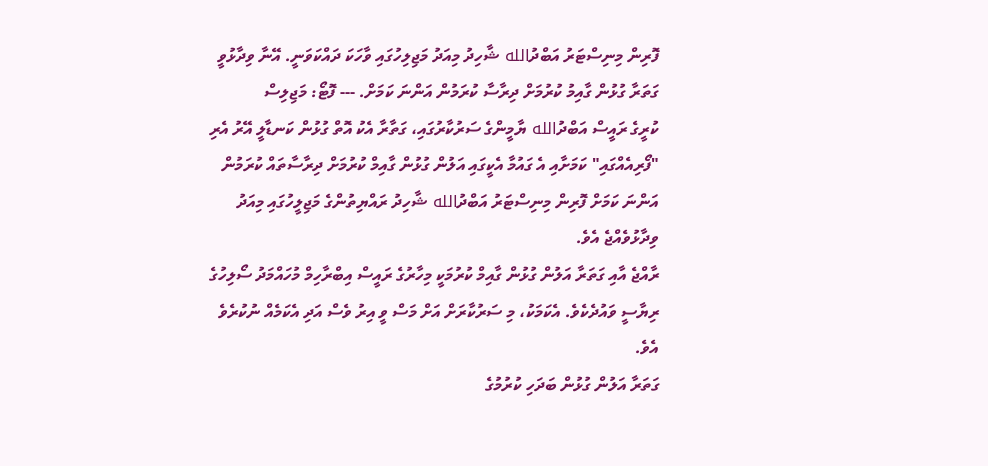ފޮރިން މިނިސްޓަރު އަބްދުالله ޝާހިދު މިއަދު މަޖިލިހުގައި ވާހަކަ ދައްކަވަނީ. އޭނާ ވިދާޅުވީ ގަތަރާ ގުޅުން ގާއިމު ކުރުމަށް ދިރާސާ ކުރަމުން އަންނަ ކަމަށް. --- ފޮޓޯ: މަޖިލިސް
ކުރީގެ ރައީސް އަބްދުالله ޔާމީންގެ ސަރުކާރުގައި، ގަތާރާ އެކު އޮތް ގުޅުން ކަނޑާލީ އޭރު އެރި "ފޯރިއެއްގައި" ކަމަށާއި އެ ގައުމާ އެކީގައި އަލުން ގުޅުން ގާއިމް ކުރުމަށް ދިރާސާތައް ކުރަމުން އަންނަ ކަމަށް ފޮރިން މިނިސްޓަރު އަބްދުالله ޝާހިދު ރައްޔިތުންގެ މަޖިލީހުގައި މިއަދު ވިދާޅުވެއްޖެ އެވެ.
ރާއްޖެ އާއި ގަތަރާ އަލުން ގުޅުން ގާއިމް ކުރުމަކީ މިހާރުގެ ރައީސް އިބްރާހިމް މުހައްމަދު ސޯލިހުގެ ރިޔާސީ ވައުދެކެވެ. އެކަމަކު، މި ސަރުކާރަށް އަށް މަސް ވީ އިރު ވެސް އަދި އެކަމެއް ނުކުރެވެ އެވެ.
ގަތަރާ އަލުން ގުޅުން ބަދަހި ކުރުމުގެ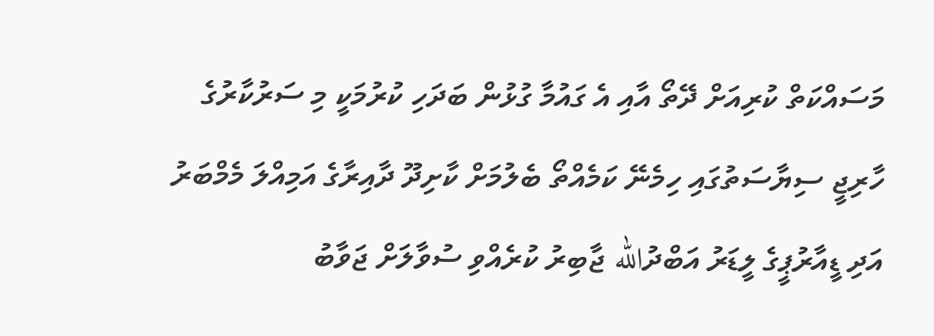މަސައްކަތް ކުރިއަށް ދޭތޯ އާއި އެ ގައުމާ ގުޅުން ބަދަހި ކުރުމަކީ މި ސަރުކާރުގެ ހާރިޖީ ސިޔާސަތުގައި ހިމެނޭ ކަމެއްތޯ ބެލުމަށް ކާށިދޫ ދާއިރާގެ އަމިއްލަ މެމްބަރު އަދި ޑީއާރުޕީގެ ލީޑަރު އަބްދުالله ޖާބިރު ކުރެއްވި ސުވާލަށް ޖަވާބު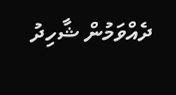ދެއްވަމުން ޝާހިދު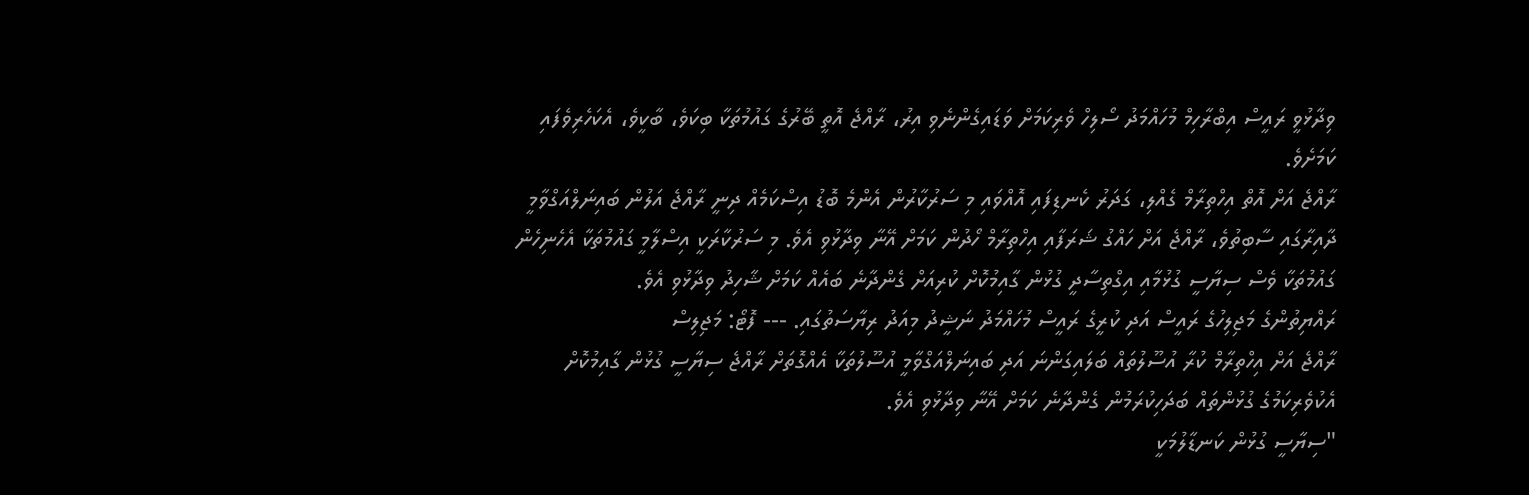ވިދާޅުވީ ރައީސް އިބްރާހިމް މުހައްމަދު ސޯލިހް ވެރިކަމަށް ވަޑައިގެންނެވި އިރު، ރާއްޖެ އޮތީ ބޭރުގެ ގައުމުތަކާ ބިކަވެ، ބާކީވެ، އެކަހެރިވެފައި ކަމަށެވެ.
ރާއްޖެ އަށް އޮތް އިހްތިރާމް ގެއްލި، ގަދަރު ކެނޑިފައި އޮއްވައި މި ސަރުކާރުން އެންމެ ބޮޑު އިސްކަމެއް ދިނީ ރާއްޖެ އަލުން ބައިނަލްއަގްވާމީ ދާއިރާގައި ސާބިތުވެ، ރާއްޖެ އަށް ހައްގު ޝަރަފާއި އިހްތިރާމް ހޯދުން ކަމަށް އޭނާ ވިދާޅުވި އެވެ. މި ސަރުކާރަކީ އިސްލާމީ ގައުމުތަކާ އެހެނިހެން ގައުމުތަކާ ވެސް ސިޔާސީ ގުޅުމާއި އިގްތިސާދީ ގުޅުން ގާއިމުކޮށް ކުރިއަށް ގެންދާނެ ބައެއް ކަމަށް ޝާހިދު ވިދާޅުވި އެވެ.
ރައްޔިތުންގެ މަޖިލިހުގެ ރައީސް އަދި ކުރީގެ ރައީސް މުހައްމަދު ނަޝީދު މިއަދު ރިޔާސަތުގައި. --- ފޮޓޯ: މަޖިލިސް
ރާއްޖެ އަށް އިހްތިރާމް ކުރާ އުސޫލުތައް ބަލައިގަންނަ އަދި ބައިނަލްއަގްވާމީ އުސޫލުތަކާ އެއްގޮތަށް ރާއްޖެ ސިޔާސީ ގުޅުން ގާއިމުކޮށް އެކުވެރިކަމުގެ ގުޅުންތައް ބަދަހިކުރަމުން ގެންދާނެ ކަމަށް އޭނާ ވިދާޅުވި އެވެ.
"ސިޔާސީ ގުޅުން ކަނޑާލުމަކީ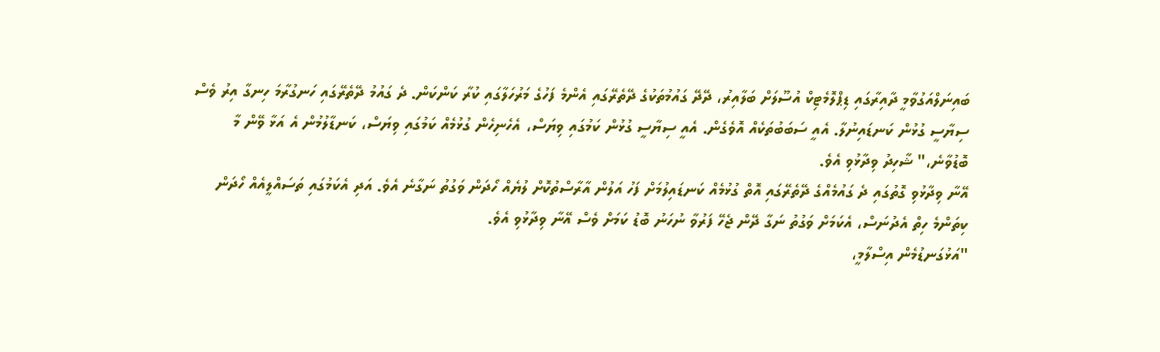ބައިނަލްއަގުވާމީ ދާއިރާގައި ޑިޕްލޮމެޓިކް އުސޫލަށް ބަލާއިރު، ދޭދޭ ގައުމުތަކުގެ ދޭތެރޭގައި އެންމެ ފަހުގެ މަރުހަލާގައި ކުރާ ކަންކަން. ދެ ގައުމު ދޭތެރޭގައި ހަނގުރާމަ ހިނގާ އިރު ވެސް ސިޔާސީ ގުޅުން ކަނޑައިނުލާ. އެއީ ސަބަބުތަކެއް އޮވެގެން. އެއީ ސިޔާސީ ގުޅުން ކަމުގައި ވިޔަސް، އެހެނިހެން ގުޅުމެއް ކަމުގައި ވިޔަސް، ކަނޑާލުމުން އެ އަޅާ ވޭން މާ ބޮޑުވާނެ،" ޝާހިދު ވިދާޅުވި އެވެ.
އޭނާ ވިދާޅުވި ގޮތުގައި ދެ ގައުމެއްގެ ދޭތެރޭގައި އޮތް ގުޅުމެއް ކަނޑައިލުމަށް ފަހު އަލުން އާރާސްތުކޮށް ލުޔެއް ހޯދަން ވަގުތު ނަގާނެ އެވެ. އަދި އެކަމުގައި ތަސައްލީއެއް ހޯދަން ކިތަންމެ ހިތް އެދުނަސް، އެކަމަށް ވަގުތު ނަގާ ދޭން ޖެހޭ ފަރުވާ ނުހަނު ބޮޑު ކަމަށް ވެސް އޭނާ ވިދާޅުވި އެވެ.
"އަޅުގަނޑުމެން އިސްލާމީ،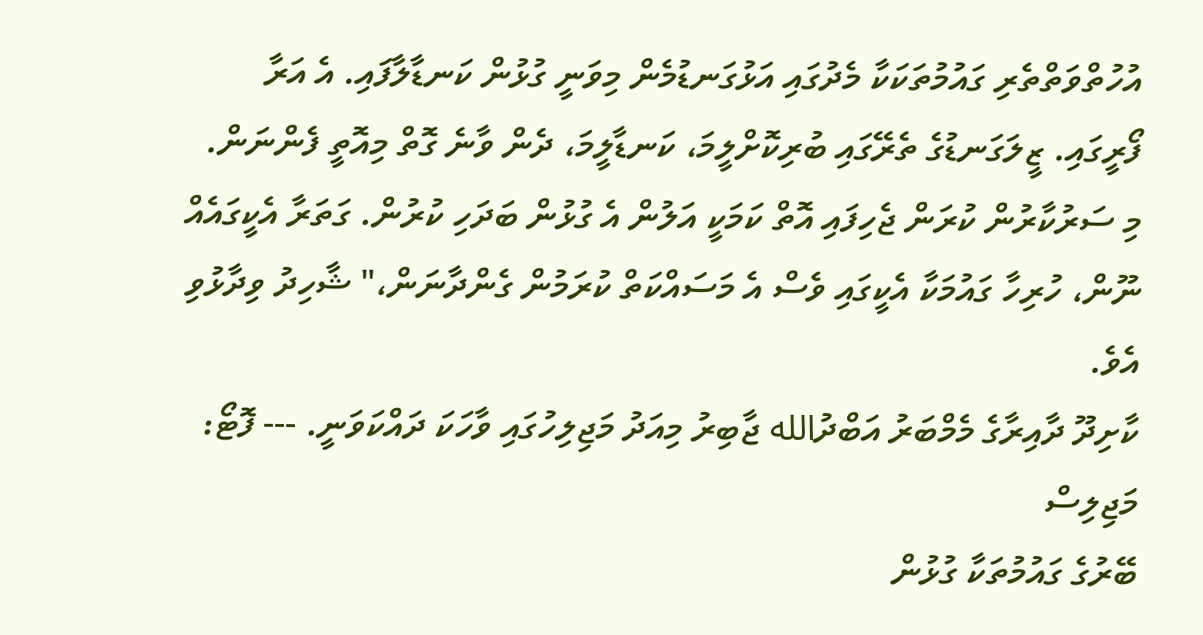އުހުތްވަތްތެރި ގައުމުތަކަކާ މެދުގައި އަޅުގަނޑުމެން މިވަނީ ގުޅުން ކަނޑާލާފައި. އެ އަރާ ފޯރީގައި. ޒީލަގަނޑުގެ ތެރޭގައި ބުރިކޮށްލީމަ، ކަނޑާލީމަ، ދެން ވާނެ ގޮތް މިއޮތީ ފެންނަން. މި ސަރުކާރުން ކުރަން ޖެހިފައި އޮތް ކަމަކީ އަލުން އެ ގުޅުން ބަދަހި ކުރުން. ގަތަރާ އެކީގައެއް ނޫން، ހުރިހާ ގައުމަކާ އެކީގައި ވެސް އެ މަސައްކަތް ކުރަމުން ގެންދާނަން،" ޝާހިދު ވިދާޅުވި އެވެ.
ކާށިދޫ ދާއިރާގެ މެމްބަރު އަބްދުالله ޖާބިރު މިއަދު މަޖިލިހުގައި ވާހަކަ ދައްކަވަނީ. --- ފޮޓޯ: މަޖިލިސް
ބޭރުގެ ގައުމުތަކާ ގުޅުން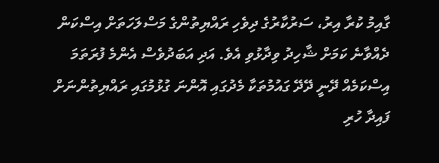ގާއިމު ކުރާ އިރު، ސަރުކާރުގެ ދިވެހި ރައްޔިތުންގެ މަސްލަހަތަށް އިސްކަން ދެއްވާނެ ކަމަށް ޝާހިދު ވިދާޅުވި އެވެ. އަދި އަބަދުވެސް އެންމެ ފުރަތަމަ އިސްކަމެއް ދޭނީ ދޭދޭ ގައުމުތަކާ މެދުގައި އޮންނަ ގުޅުމުގައި ރައްޔިތުންނަށް ފައިދާ ހުރި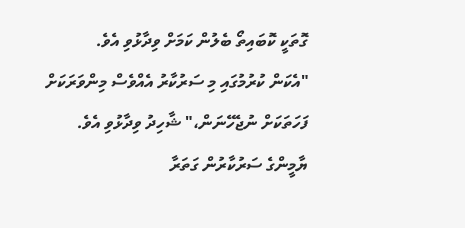ގޮތަކީ ކޮބައިތޯ ބެލުން ކަމަށް ވިދާޅުވި އެވެ.
"އެކަން ކުރުމުގައި މި ސަރުކާރު އެއްވެސް މިންވަރަކަށް ފަހަތަކަށް ނުޖެހޭނަން،" ޝާހިދު ވިދާޅުވި އެވެ.
ޔާމީންގެ ސަރުކާރުން ގަތަރާ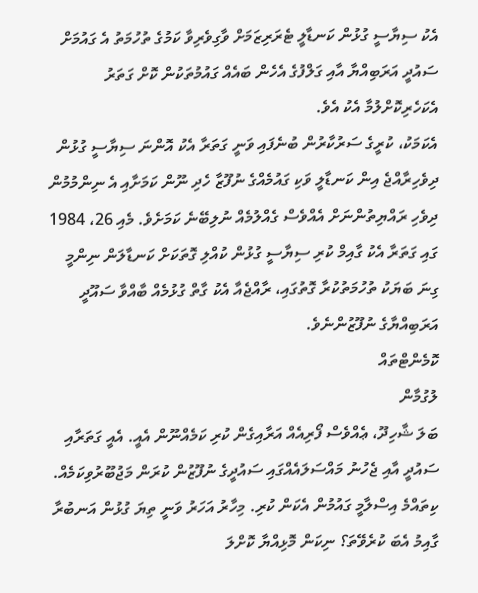އެކު ސިޔާސީ ގުޅުން ކަނޑާލީ ޓެރަރިޒަމަށް ވާގިވެރިވާ ކަމުގެ ތުހުމަތު އެ ގައުމަށް ސައުދީ އަރަބިއްޔާ އާއި ގަލްފުގެ އެހެން ބައެއް ގައުމުތަކުން ކޮށް ގަތަރު އެކަހެރިކޮށްލުމާ އެކު އެވެ.
އެކަމަކު، ކުރީގެ ސަރުކާރުން ބުނެފައި ވަނީ ގަތަރާ އެކު އޮންނަ ސިޔާސީ ގުޅުން ދިވެހިރާއްޖެ އިން ކަނޑާލީ ވަކި ގައުމެއްގެ ނުފޫޒާ ހެދި ނޫން ކަމަށާއި އެ ނިންމުމުން ދިވެހި ރައްޔިތުންނަށް އެއްވެސް ގެއްލުމެއް ނުލިބޭނެ ކަމަށެވެ. މެއި 26، 1984 ގައި ގަތަރާ އެކު ގާއިމް ކުރި ސިޔާސީ ގުޅުން ކުއްލި ގޮތަކަށް ކަނޑާލަން ނިންމީ ގިނަ ބަޔަކު ތުހުމަތުކުރާ ގޮތުގައި، ރާއްޖެއާ އެކު ގާތް ގުޅުމެއް ބާއްވާ ސައޫދީ އަރަބިއްޔާގެ ނުފޫޒުންނެވެ.
ކޮމެންޓްތައް
ލުގުމާން
ބަލަ ޝާހިދޫ، ޢެއްވެސް ފޯރިއެއް އަރާއިގެން ކުރި ކަމެއްނޫން އެއީ. އެއީ ގަތަރާއި ސައުދީ އާއި ޖެހުނު މައްސަލައެއްގައި ސައުދީގެ ނުފޫޒުން ކުރަން މަޖުބޫރުވިކަމެއް. ކިތައްމެ އިސްލާމީ ގައުމުން އެކަން ކުރި. މިހާރު އަހަރު ވަނީ ތިޔަ ގުޅުން އަނބުރާ ގާއިމު އެބަ ކުރެވޭތަ؟ ނިކަން މޮޅިއްޔާ ކޮށްލަ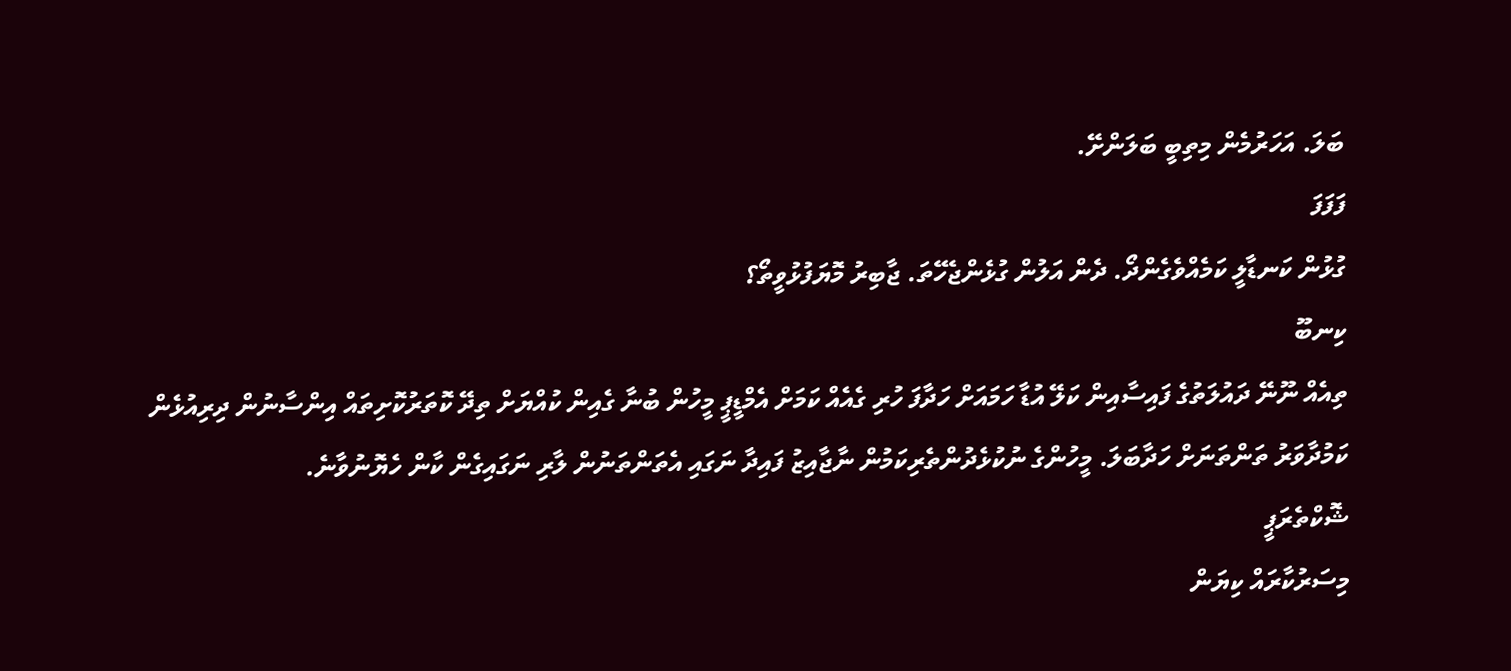ބަލަ. އަހަރުމެން މިތިބީ ބަލަންށޭ.
ފަފަފަ
ގުޅުން ކަނޑާލީ ކަމެއްވެގެންދޯ. ދެން އަލުން ގުޅެންޖެހޭތަ. ޖާބިރު މޮޔަފުޅުވީތޯ؟
ކިނބޫ
ތިއެއް ނޫނޭ ދައުލަތުގެ ފައިސާއިން ކަލޭ އުޑާ ހަމައަށް ހަދާފަ ހުރި ގެއެއް ކަމަށް އެމްޑީޕީ މީހުން ބުނާ ގެއިން ކުއްޔަށް ތިދޭ ކޮތަރުކޮށިތައް އިންސާނުން ދިރިއުޅެން ކަމުދާވަރު ތަންތަނަށް ހަދާބަލަ. މީހުންގެ ނުކުޅެދުންތެރިކަމުން ނާޖާއިޒު ފައިދާ ނަގައި އެތަންތަނުން ލާރި ނަގައިގެން ކާން ހެޔޮނުވާނެ.
ޝޮކްތެރަޕީ
މިސަރުކާރައް ކިޔަން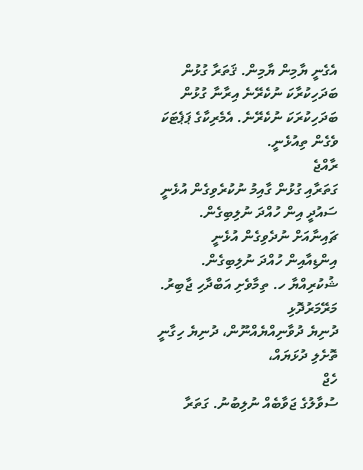އެގެނީ ޔާމިން ޔާމިން. ޤަތަރާ ގުޅުން ބަދަހިކުރާކަ ނުކެރޭނެ އިރާނާ ގުޅުން ބަދަހިކުރަކަ ނުކެރޭނެ. އެމެރިކާގެ ޕަޕެޓަކަ ވެގެން ތިއުޅެނީ.
ރާއްޖެ
ގަތަރާއި ގުޅުން ގާއިމު ނުކުރެވިގެން އުޅެނީ ސައުދީ އިން ހުއްދަ ނުލިބިގެން. ޗައިނާއަށް ނުދެވިގެން އުޅެނީ އިންޑިއާއިން ހުއްދަ ނުލިބިގެން. ޝުކުރިއްޔާ ހ. ތިމާވެށި އަބްދާހި ޖާބިރު.
މަރޭމަރުދޮޅި
ދުނިޔެ ދުވާނިއްޔެއްނޫން، ދުނިޔެ ހިގާނީ ތޮށެލި ދުޅަޔައް،
ހެޖް
ސުވާލުގެ ޖަވާބެއް ނުލިބުނު. ގަތަރާ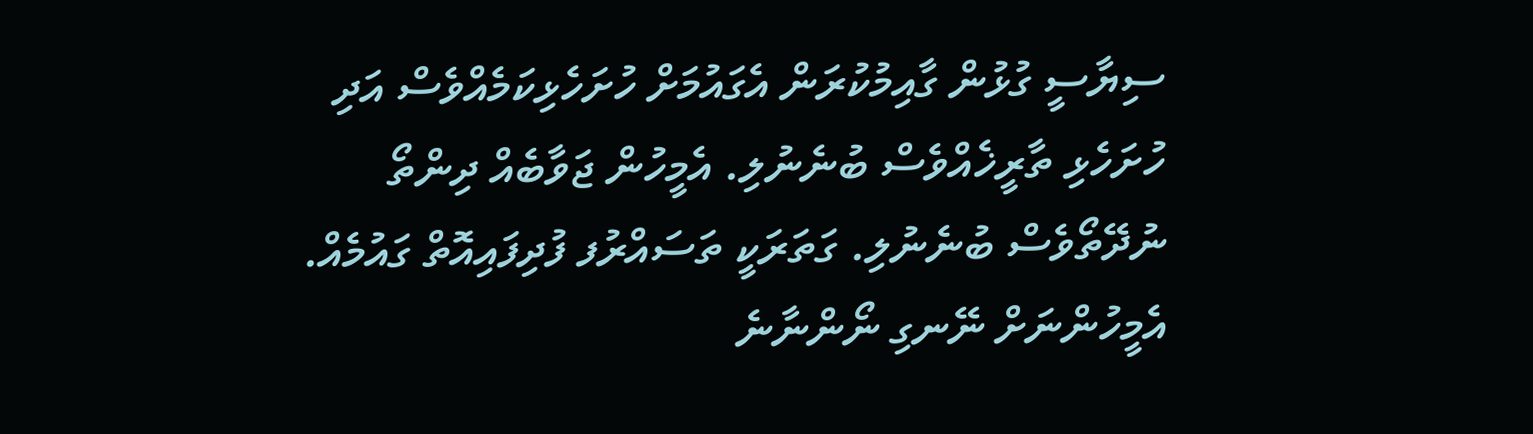ސިޔާސީ ގުޅުން ގާއިމުކުރަން އެގައުމަށް ހުށަހެޅިކަމެއްވެސް އަދި ހުށަހެޅި ތާރީޚެއްވެސް ބުނެނުލި. އެމީހުން ޖަވާބެއް ދިންތޯ ނުދޭތޯވެސް ބުނެނުލި. ގަތަރަކީ ތަސައްރުފ ފުދިފައިއޮތް ގައުމެއް. އެމީހުންނަށް ނޭނގި ނޯންނާނެ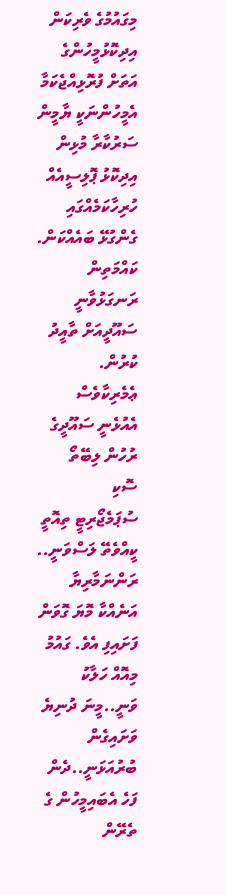މިގައުމުގެ ވެރިކަން އިދިކޮޅުމީހުންގެ އަތަށް ފުރޮޅިއްޖެކަމާ އެމީހުންނަކީ ޔާމީން ސަރުކާރާ މުޅިން އިދިކޮޅު ޕޮލިސީއެއް ހުރިހާކަމެއްގައި ގެންގުޅޭ ބައެއްކަން.
ކައްމަތިން
ރަނގަޅުވާނީ ސައޫދީއަށް ތާއީދު ކުރުން. ޢެމެރިކާވެސް އެއުޅެނީ ސައޫދީގެ ރުހުން ލިބޭތޯ
ސޮކި
ސުޕަމެޖޯރިޓީ ތިއޮތީ ކީއްވެތޭ ލަސްވަނީ..
ރަންނަމާރިޔާ
އަނެއްކާ މޮޔަ ގޮވަން ފަށައިފި އެވެ. ގައުމު މިއޮއް ހަލާކު ވަނީ..މީނަ ދުނިޔެ ވަށައިގެން ބުރުއަޅަނީ..ދެން ފަހެ އެބައިމީހުން ގެ ތެރޭން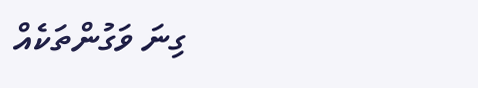ގިނަ ވަގުންތަކެއް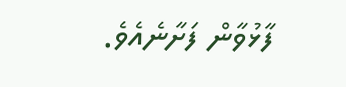ފާޅުވާން ފަށާނެއެވެ.